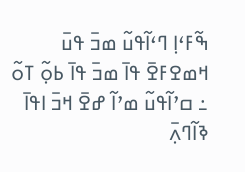ߒ߬ߓߵߊ߲ ߣߵߊ߬ߟߎ߬ ߘߏ߫ ߟߎ߫ ߞߘߐߓߐ߫ ߟߊ߫ ߘߏ߫ ߟߊ߫ ߕߋ߲߬ ߠߋ߬ ߸ ߛߴߊ߬ߟߎ߬ ߘߴߊ߬ ߝߐ߫ ߞߏ߫ ߊߟߊ߫ ߢߊ߬ߣߍ߲߫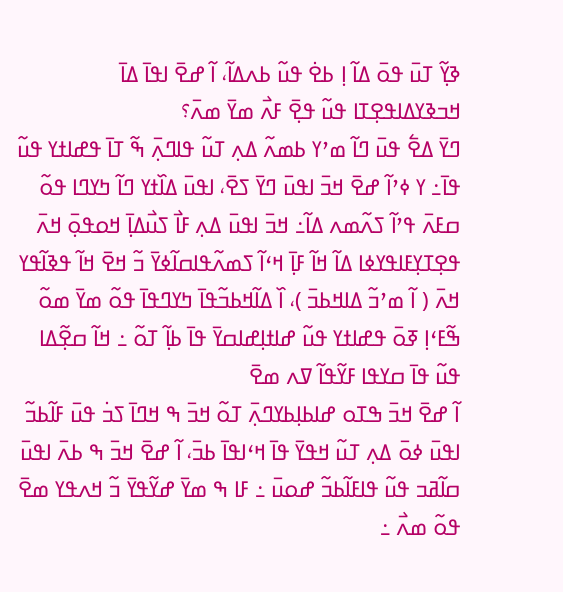ߢߌ߲߬ ߠߎ߫ ߟߋ߫ ߡߊ߬ ߊ߲ ߕߐ߭ ߟߎ߬ ߕߍߡߊ߬، ߊ߬ ߝߐ߫ ߊߟߊ߫ ߡߊ߫ ߞߏߢߌߡߊߟߐ߲ߠߊ ߟߎ߬ ߟߐ߲߫ ߓߍ߯ ߘߌ߫ ߘߍ߫؟
ߣߌ߫ ߡߐ߱ ߟߎ߫ ߣߊ߬ ߘߴߌ ߕߘߍ߬ ߡߍ߲ ߠߎ߬ ߟߊߣߍ߲߫ ߒ߬ ߠߊ߫ ߟߝߊߙߌ ߟߎ߬ ߟߊ߫߸ ߌ ߦߴߊ߬ ߝߐ߫ ߞߏ߫ ߊߟߎ߫ ߣߌ߫ ߖߐ߫، ߊߟߎ߫ ߡߊ߰ߙߌ ߣߊ߬ ߤߌߣߊ ߟߋ߬ ߛߓߍ߫ ߟߴߊ߬ ߖߍ߬ߘߍ ߡߊ߬߸ ߞߏ߫ ߊߟߎ߫ ߡߍ߲ ߓߊ߯ ߖߎ߯ߡߊ߲߫ ߞߋߟߋ߲߫ ߞߍ߫ ߟߐ߲ߠߌ߲ߓߊߟߌߦߊ ߡߊ߬ ߞߊ߬ ߓߊ߲߫ ߞߵߊ߬ ߖߘߍ߬ߟߊߛߊ߬ߦߌ߫ ߏ߬ ߞߐ߫ ߞߊ߬ ߟߢߊ߬ߟߌ ߞߍ߫ ( ߊ߬ ߘߴߏ߬ ߡߊߞߕߏ߫ )، ߊ߰ ߡߊ߬ߞߕߏ߬ߟߊ߫ ߤߌߣߟߊ߫ ߟߋ߬ ߘߌ߫ ߘߋ߬
ߒ߬ߓߵߊ߲ ߧߋ߫ ߟߝߊߙߌ ߟߎ߬ ߝߊߙߊ߲ߝߊߛߌ߫ ߟߊ߫ ߕߊ߲߬ ߠߋ߬ ߸ ߞߊ߬ ߛߐ߲߬ߡߊ ߟߎ߬ ߟߊ߫ ߛߌߟߊ ߓߌ߬ߟߊ߬ ߜߍ ߘߐ߫
ߊ߬ ߝߐ߫ ߞߏ߫ ߒߠߋ ߝߊߕߊ߲ߕߌߣߍ߲߫ ߠߋ߬ ߞߏ߫ ߒ ߞߣߊ߫ ߖߏ߭ ߟߎ߫ ߓߊ߬ߕߏ߬ ߊߟߎ߫ ߦߋ߫ ߡߍ߲ ߠߎ߬ ߞߟߌ߫ ߟߊ߫ ߞߵߊߟߊ߫ ߕߏ߫، ߊ߬ ߝߐ߫ ߞߏ߫ ߒ ߕߍ߫ ߊߟߎ߫ ߛߊ߬ߥߏ ߟߎ߬ ߟߊߓߊ߬ߕߏ߬ ߝߋߎ߫ ߸ ߓߊ ߒ ߘߌ߫ ߝߌ߬ߟߌ߫ ߏ߬ ߞߍߟߌ ߘߐ߫ ߟߋ߬ ߘߍ߯ ߸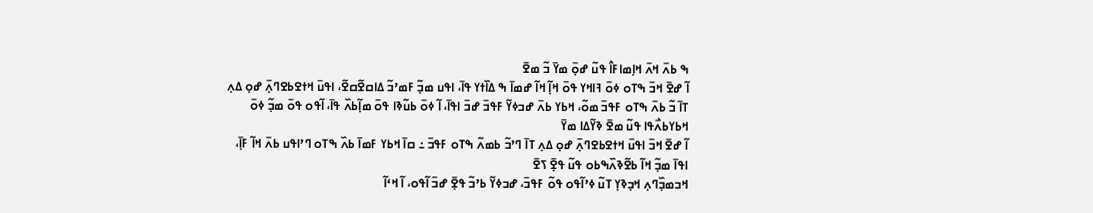ߒ ߕߍ߫ ߞߍ߫ ߞߊ߲ߘߊߓߊ߮ ߟߎ߬ ߝߋ߲߫ ߘߌ߫ ߏ߬ ߘߐ߫
ߊ߬ ߝߐ߫ ߞߏ߫ ߒߠߋ ߦߋ߫ ߔߊߞߌ ߟߋ߫ ߞߊ߲߬ ߞߊ߬ ߝߘߊ߫ ߒ ߡߊ߰ߙߌ ߟߊ߫، ߊߟߎ ߘߏ߲߬ ߓߘߴߏ߬ ߡߊߛߐ߬ߛߐ߬، ߊߟߎ߫ ߞߙߐߕߐߣߍ߲߫ ߝߋ߲ ߡߍ߲ ߠߊ߫ ߏ߬ ߕߍ߫ ߒߠߋ ߓߟߏ߫ ߘߋ߬، ߞߕߌ ߕߍ߫ ߝߏߦߌ߬ ߓߟߏ߫ ߝߏ߫ ߊߟߊ߫، ߊ߬ ߦߋ߫ ߕߎ߬ߢߊ ߟߋ߫ ߘߊ߲߬ߕߍ߰ ߟߊ߫، ߊ߬ߟߋ ߟߋ߫ ߘߏ߲߬ ߦߋ߫ ߞߕߌߕߍ߯ߟߊ ߟߎ߬ ߘߐ߫ ߢߌ߬ߡߊ ߘߌ߫
ߊ߬ ߝߐ߫ ߞߏ߫ ߊߟߎ߫ ߞߙߐߕߐߣߍ߲߫ ߝߋ߲ ߡߍ߲ ߠߊ߫ ߣߴߏ߬ ߕߘߍ߬ ߒߠߋ ߓߟߏ߫ ߸ ߛߊ߫ ߞߕߌ ߓߘߊ߫ ߕߍ߰ ߒߠߋ ߣߴߊߟߎ ߕߍ߫ ߞߊ߬ ߓߊ߲߫، ߊߟߊ߫ ߘߏ߲߬ ߞߊ߬ ߕߐ߬ߢߍ߰ߒߕߋ ߟߎ߬ ߟߐ߲߫ ߖߐ߫
ߞߏߘߏ߲߰ߣߍ߲ ߞߏ߲ߢߌ߲ ߠߎ߬ ߦߴߊ߬ߟߋ ߟߋ߬ ߓߟߏ߫، ߝߏߦߌ߬ ߕߴߏ߬ ߟߐ߲߫ ߝߏ߫ ߊ߬ߟߋ، ߊ߬ ߞߵߊ߬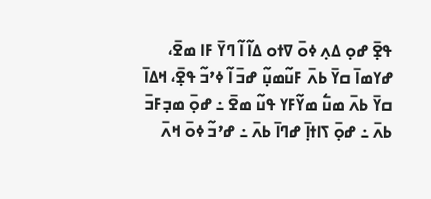ߟߐ߲߫ ߝߋ߲ ߡߍ߲ ߦߋ߫ ߜߙߋ ߡߊ߬ ߊ߬ ߣߌ߫ ߓߊ ߘߐ߫، ߝߌߘߊ߫ ߛߌ߫ ߕߍ߫ ߓߎ߬ߘߎ߲߬ ߝߏ߫ ߊ߬ ߦߴߏ߬ ߟߐ߲߫، ߞߡߊ߫ ߛߌ߫ ߕߍ߫ ߘߎ߱ ߘߌ߬ߓߌ ߟߎ߬ ߘߐ߫ ߸ ߝߋ߲߫ ߘߏ߲ߓߏ߫ ߕߍ߫ ߸ ߝߋ߲߫ ߖߊߙߊ߲߫ ߝߣߊ߫ ߕߍ߫ ߸ ߝߴߏ߬ ߦߋ߫ ߞߍ߫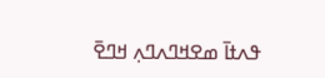ߟߍߙߊ߫ ߘߐߞߣߍߣߍ߲ ߞߣߐ߫